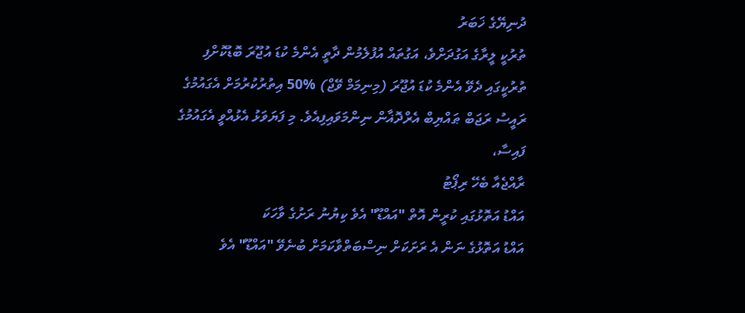ދުނިޔޭގެ ޚަބަރު
ތުރުކީ ލީރާގެ އަގުދަށްވެ، އަގުތައް އުފުލެމުން ދާތީ އެންމެ ކުޑަ އުޖޫރަ ބޮޑުކޮށްފި
ތުރުކީގައި ދެވޭ އެންމެ ކުޑަ އުޖޫރަ (މިނިމަމް ވޭޖް) %50 އިތުރުކުރުމަށް އެގައުމުގެ ރައީސު ރަޖަބް ޠައްޔިބް އެރްދޮޣާން ނިންމަވައިފިއެވެ. މި ފަޔަވަޅު އެޅުއްވީ އެގައުމުގެ ފައިސާ،
ރާއްޖެއާ ބެހޭ ރިޕޯޓު
އައްޑު އަތޮޅުގައި ކުރީން އޮތް "އައްޑޫ" އެވެ ކިޔުނު ރަށުގެ ވާހަކަ
އައްޑު އަތޮޅުގެ ނަން އެ ރަށަކަށް ނިސްބަތްވާކަމަށް ބުނެވޭ "އައްޑޫ" އެވެ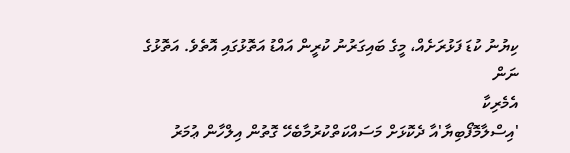ކިޔުނު ކުޑަ ފަޅުރަށެއް، މީގެ ބައިގަރުނު ކުރީން އައްޑު އަތޮޅުގައި އޮތެވެ. އަތޮޅުގެ ނަން
އެމެރިކާ
'އިސްލާމޮފޯބިޔާ'އާ ދެކޮޅަށް މަސައްކަތްކުރުމާބެހޭ ގޮތުން އިލްހާން ޢުމަރު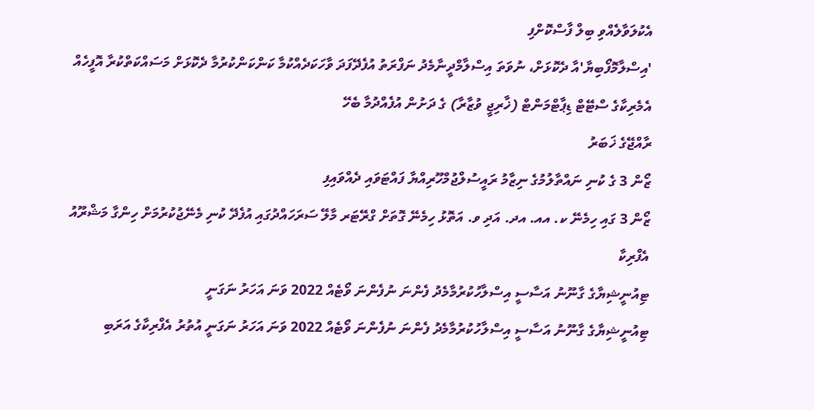އެކުލަވާލެއްވި ބިލް ފާސްކޮށްފި
'އިސްލާމޮފޯބިޔާ'އާ ދެކޮޅަށް، ނުވަތަ އިސްލާމްދީނާމެދު ނަފްރަތު އުފެދޭފަދަ ވާހަކަދެއްކުމާ ކަންކަންކުރުމާ ދެކޮޅަށް މަސައްކަތްކުރާ އޮފީހެއް އެމެރިކާގެ ސްޓޭޓް ޑިޕާޓްމަންޓް (ޚާރިޖީ ވުޒާރާ) ގެ ދަށުން އުފެއްދުމާ ބެހޭ
ރާއްޖޭގެ ޚަބަރު
ޒޯން 3 ގެ ކުނި ނައްތާލުމުގެ ނިޒާމު ރައީސުލްޖުމްހޫރިއްޔާ ފައްޓަވައި ދެއްވައިފި
ޒޯން 3 ގައި ހިމެނޭ ކ. އއ. އދ. އަދި ވ. އަތޮޅު ހިމެނޭ ގޮތަށް ގްރޭޓަރ މާލޭ ސަރަހައްދުގައި އުފެދޭ ކުނި މެނޭޖުކުރުމަށް ހިންގާ މަޝްރޫއު
އެފްރިކާ
ޓިއުނީޝިޔާގެ ގާނޫނު އަސާސީ އިސްލާހުކުރުމާމެދު ފެންނަ ނުފެންނަ ވޯޓެއް 2022 ވަނަ އަހަރު ނަގަނީ
ޓިއުނީޝިޔާގެ ގާނޫނު އަސާސީ އިސްލާހުކުރުމާމެދު ފެންނަ ނުފެންނަ ވޯޓެއް 2022 ވަނަ އަހަރު ނަގަނީ އުތުރު އެފްރިކާގެ އަރަބި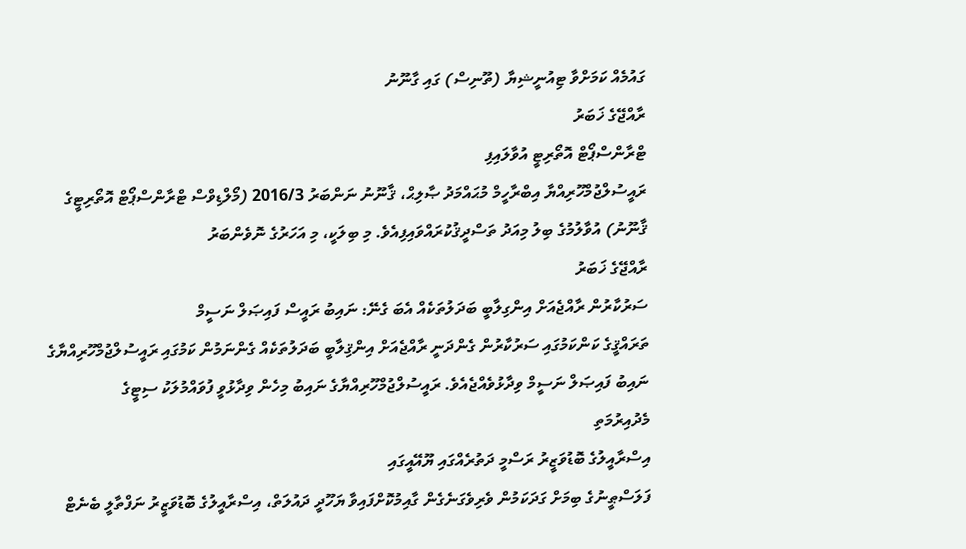ގައުމެއް ކަމަށްވާ ޓިއުނީޝިޔާ (ތޫނިސް) ގައި ގާނޫނު
ރާއްޖޭގެ ޚަބަރު
ޓްރާންސްޕޯޓް އޮތޯރިޓީ އުވާލައިފި
ރައީސުލްޖުމްހޫރިއްޔާ އިބްރާހީމް މުޙައްމަދު ޞާލިޙް، ޤާނޫނު ނަންބަރު 2016/3 (މޯލްޑިވްސް ޓްރާންސްޕޯޓް އޮތޯރިޓީގެ ޤާނޫނު) އުވާލުމުގެ ބިލު މިއަދު ތަސްދީޤުކުރައްވައިފިއެވެ. މި ބިލަކީ، މި އަހަރުގެ ނޮވެންބަރު
ރާއްޖޭގެ ޚަބަރު
ސަރުކާރުން ރާއްޖެއަށް އިންގިލާބީ ބަދަލުތަކެއް އެބަ ގެނޭ: ނައިބު ރައީސް ފައިޞަލް ނަސީމް
ތަރައްޤީގެ ކަންކަމުގައި ސަރުކާރުން ގެންދަނީ ރާއްޖެއަށް އިންޤިލާބީ ބަދަލުތަކެއް ގެންނަމުން ކަމުގައި ރައީސުލްޖުމްހޫރިއްޔާގެ ނައިބު ފައިޞަލް ނަސީމް ވިދާޅުވެއްޖެއެވެ. ރައީސުލްޖުމްހޫރިއްޔާގެ ނައިބު މިހެން ވިދާޅުވީ ފުވައްމުލަކު ސިޓީގެ
މެދުއިރުމަތި
އިސްރާއީލުގެ ބޮޑުވަޒީރު ރަސްމީ ދަތުރެއްގައި ޔޫއޭއީގައި
ފަލަސްޠީނުގެ ބިމަށް ގަދަކަމުން ވެރިވެގަނެގެން ގާއިމުކޮށްފައިވާ ޔަހޫދީ ދައުލަތް، އިސްރާއީލުގެ ބޮޑުވަޒީރު ނަފްތާލީ ބެނެޓް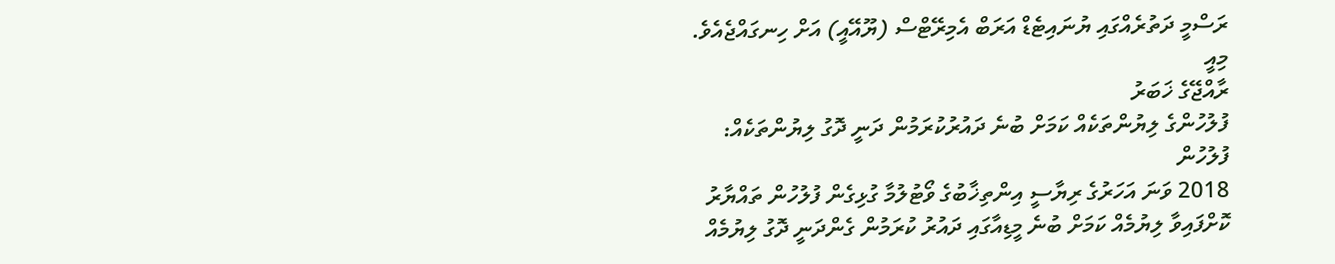ރަސްމީ ދަތުރެއްގައި ޔުނައިޓެޑް އަރަބް އެމިރޭޓްސް (ޔޫއޭއީ) އަށް ހިނގައްޖެއެވެ. މިއީ
ރާއްޖޭގެ ޚަބަރު
ފުލުހުންގެ ލިޔުންތަކެއް ކަމަށް ބުނެ ދައުރުކުރަމުން ދަނީ ދޮގު ލިޔުންތަކެއް: ފުލުހުން
2018 ވަނަ އަހަރުގެ ރިޔާސީ އިންތިޚާބުގެ ވޯޓުލުމާ ގުޅިގެން ފުލުހުން ތައްޔާރު ކޮށްފައިވާ ލިޔުމެއް ކަމަށް ބުނެ މީޑިއާގައި ދައުރު ކުރަމުން ގެންދަނީ ދޮގު ލިޔުމެއް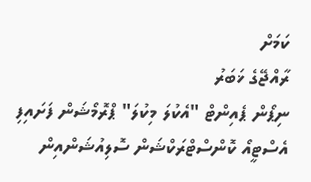ކަމަށް
ރާއްޖޭގެ ޚަބަރު
ނިޕޯން ޕެއިންޓް "އެކުލަ މިކުލަ" ޕްރޮމޯޝަން ފަށައިފި
އެސްޓީއޯ ކޮންސްޓްރަކްޝަން ސޮލިއުޝަންއިން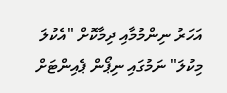އަހަރު ނިންމުމާއި ދިމާކޮށް "އެކުލަ މިކުލަ" ނަމުގައި ނިޕޯން ޕެއިންޓަށް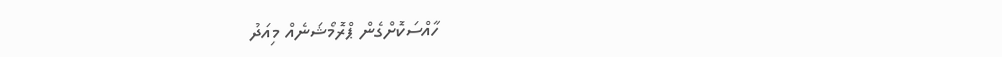ހާއްސަކޮށްގެން ޕްރޮމޯޝަނެއް މިއަދު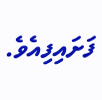ފަށައިފިއެވެ.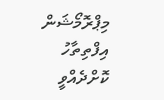މިޕްރޮމޯޝަން އިފްތިތާހު ކޮށްދެއްވީ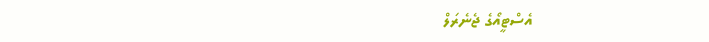އެސްޓީއޯގެ ޖެނެރަލް